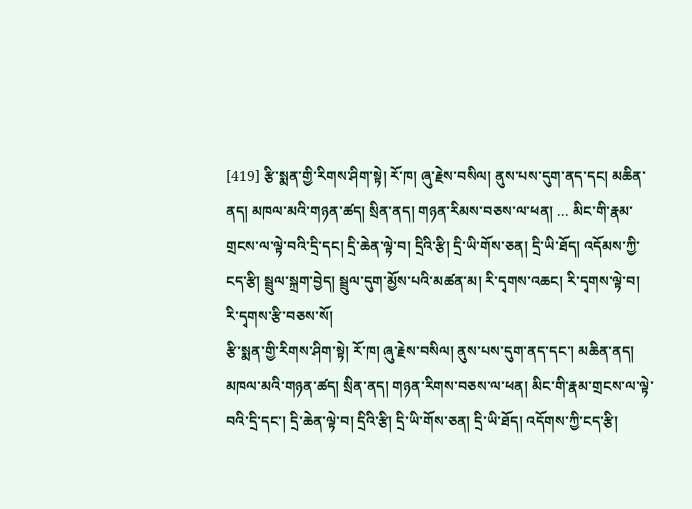[419] རྩི་སྨན་གྱི་རིགས་ཤིག་སྟེ། རོ་ཁ། ཞུ་རྗེས་བསིལ། ནུས་པས་དུག་ནད་དང། མཆིན་ནད། མཁལ་མའི་གཉན་ཚད། སྲིན་ནད། གཉན་རིམས་བཅས་ལ་ཕན། ... མིང་གི་རྣམ་གྲངས་ལ་ལྟེ་བའི་དྲི་དང། དྲི་ཆེན་ལྟེ་བ། དྲིའི་རྩི། དྲི་ཡི་གོས་ཅན། དྲི་ཡི་ཐོད། འདོམས་ཀྱི་ངད་རྩི། སྦྲུལ་སྐྲག་བྱེད། སྦྲུལ་དུག་མྱོས་པའི་མཚན་མ། རི་དྭགས་འཆང། རི་དྭགས་ལྟེ་བ། རི་དྭགས་རྩི་བཅས་སོ།
རྩི་སྨན་གྱི་རིགས་ཤིག་སྟེ། རོ་ཁ། ཞུ་རྗེས་བསིལ། ནུས་པས་དུག་ནད་དང་། མཆིན་ནད། མཁལ་མའི་གཉན་ཚད། སྲིན་ནད། གཉན་རིགས་བཅས་ལ་ཕན། མིང་གི་རྣམ་གྲངས་ལ་ལྟེ་བའི་དྲི་དང་། དྲི་ཆེན་ལྟེ་བ། དྲིའི་རྩི། དྲི་ཡི་གོས་ཅན། དྲི་ཡི་ཐོད། འདོགས་ཀྱི་ངད་རྩི།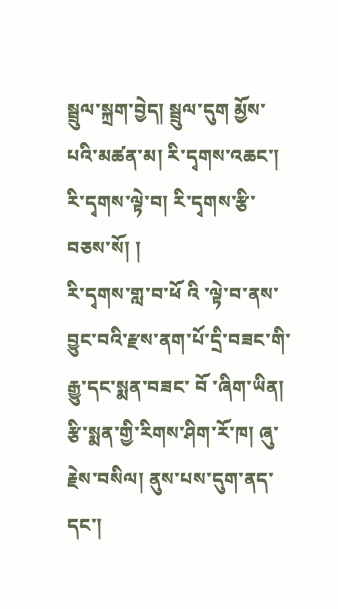སྦྲུལ་སྐྲག་བྱེད། སྦྲུལ་དུག མྱོས་པའི་མཚན་མ། རི་དྭགས་འཆང་། རི་དྭགས་ལྟེ་བ། རི་དྭགས་རྩི་བཅས་སོ། །
རི་དྭགས་གླ་བ་ཕོ འི ་ལྟེ་བ་ནས་བྱུང་བའི་རྫས་ནག་པོ་དྲི་བཟང་གི་རྒྱུ་དང་སྨན་བཟང་ བོ ་ཞིག་ཡིན།
རྩི་སྨན་གྱི་རིགས་ཤིག་རོ་ཁ། ཞུ་རྗེས་བསིལ། ནུས་པས་དུག་ནད་དང་།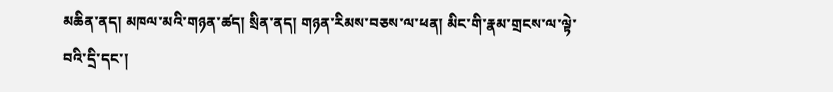མཆིན་ནད། མཁལ་མའི་གཉན་ཚད། སྲིན་ནད། གཉན་རིམས་བཅས་ལ་ཕན། མིང་གི་རྣམ་གྲངས་ལ་ལྟེ་བའི་དྲི་དང་།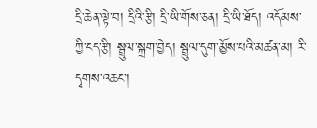དྲི་ཆེན་ལྟེ་བ། དྲིའི་རྩི། དྲི་ཡི་གོས་ཅན། དྲི་ཡི་ཐོད། འདོམས་ཀྱི་ངད་རྩི། སྦྲུལ་སྐྲག་བྱེད། སྦྲུལ་དུག་མྱོས་པའི་མཚན་མ། རི་དྭགས་འཆང་།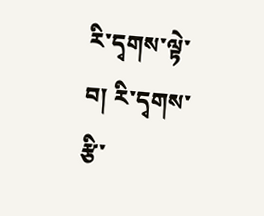རི་དྭགས་ལྟེ་བ། རི་དྭགས་རྩི་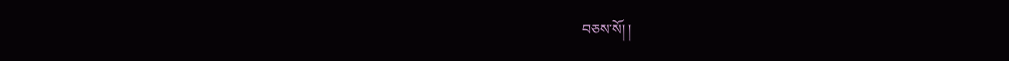བཅས་སོ། །